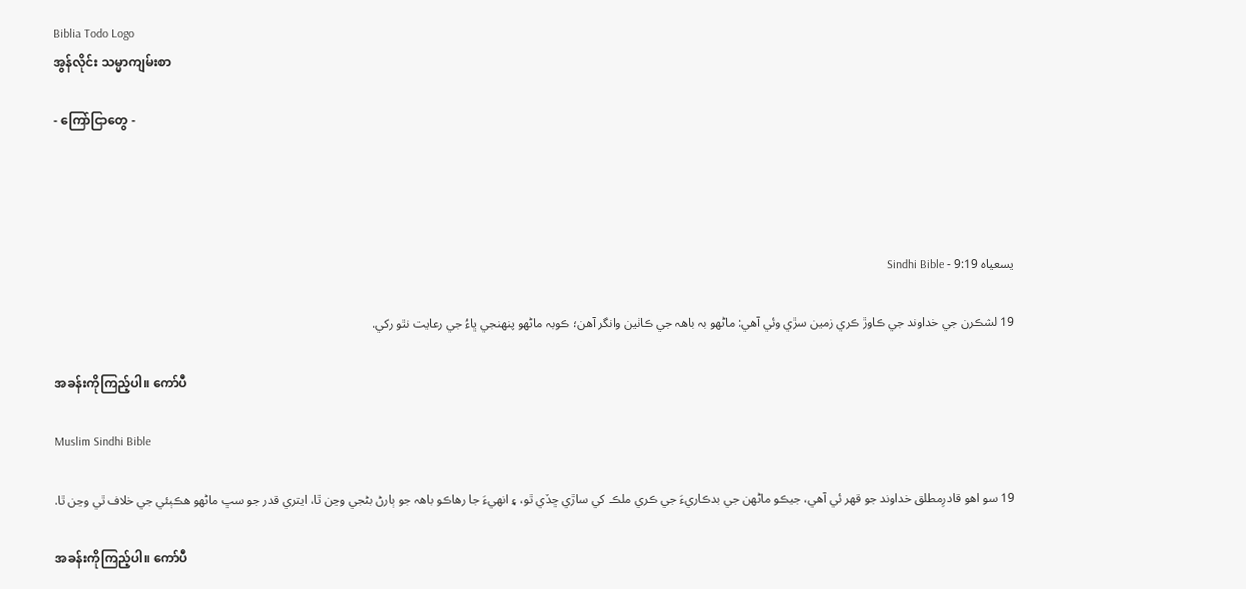Biblia Todo Logo
အွန်လိုင်း သမ္မာကျမ်းစာ

- ကြော်ငြာတွေ -




يسعياہ 9:19 - Sindhi Bible

19 لشڪرن جي خداوند جي ڪاوڙ ڪري زمين سڙي وئي آهي: ماڻهو بہ باهہ جي ڪاٺين وانگر آهن؛ ڪوبہ ماڻهو پنهنجي ڀاءُ جي رعايت نٿو رکي.

အခန်းကိုကြည့်ပါ။ ကော်ပီ

Muslim Sindhi Bible

19 سو اهو قادرِمطلق خداوند جو قهر ئي آهي، جيڪو ماڻهن جي بدڪاريءَ جي ڪري ملڪ کي ساڙي ڇڏي ٿو، ۽ انهيءَ جا رهاڪو باهہ جو ٻارڻ بڻجي وڃن ٿا، ايتري قدر جو سڀ ماڻهو هڪٻئي جي خلاف ٿي وڃن ٿا.

အခန်းကိုကြည့်ပါ။ ကော်ပီ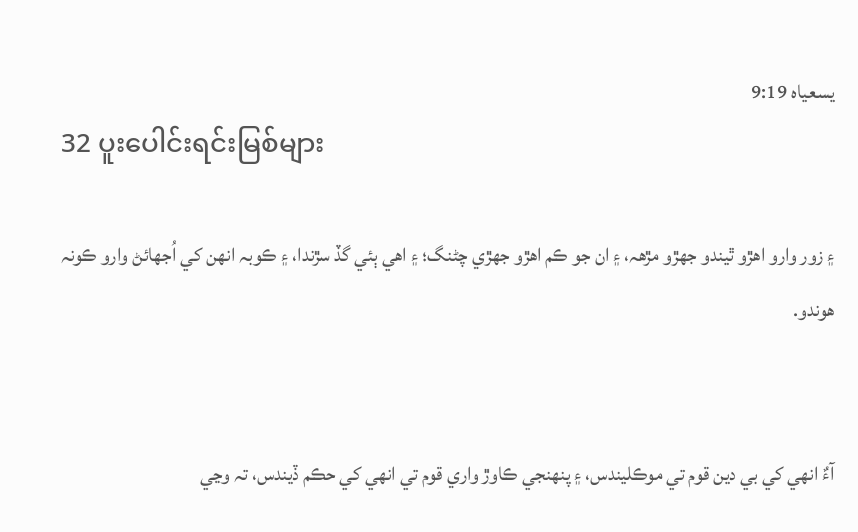يسعياہ 9:19
32 ပူးပေါင်းရင်းမြစ်များ

۽ زور وارو اهڙو ٿيندو جهڙو مڙهہ، ۽ ان جو ڪم اهڙو جهڙي چڻنگ؛ ۽ اهي ٻئي گڏ سڙندا، ۽ ڪوبہ انهن کي اُجهائڻ وارو ڪونہ هوندو.


آءٌ انهي کي بي دين قوم تي موڪليندس، ۽ پنهنجي ڪاوڙ واري قوم تي انهي کي حڪم ڏيندس، تہ وڃي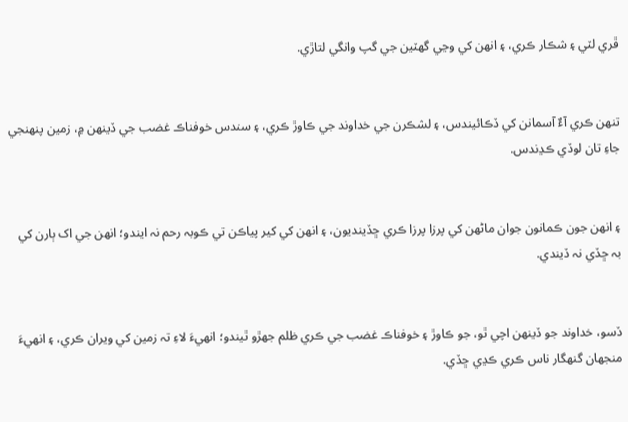ڦري لٽي ۽ شڪار ڪري، ۽ انهن کي وڃي گهٽين جي گپ وانگي لتاڙي.


تنهن ڪري آءٌ آسمانن کي ڏڪائيندس، ۽ لشڪرن جي خداوند جي ڪاوڙ ڪري، ۽ سندس خوفناڪ غضب جي ڏينهن ۾، زمين پنهنجي جاءِ تان لوڏي ڪڍندس.


۽ انهن جون ڪمانون جوان ماڻهن کي پرزا پرزا ڪري ڇڏينديون، ۽ انهن کي کير پياڪن تي ڪوبہ رحم نہ ايندو؛ انهن جي اک ٻارن کي بہ ڇڏي نہ ڏيندي.


ڏسو، خداوند جو ڏينهن اچي ٿو، جو ڪاوڙ ۽ خوفناڪ غضب جي ڪري ظلم جهڙو ٿيندو؛ انهيءَ لاءِ تہ زمين کي ويران ڪري، ۽ انهيءَ منجهان گنهگار ناس ڪري ڪڍي ڇڏي.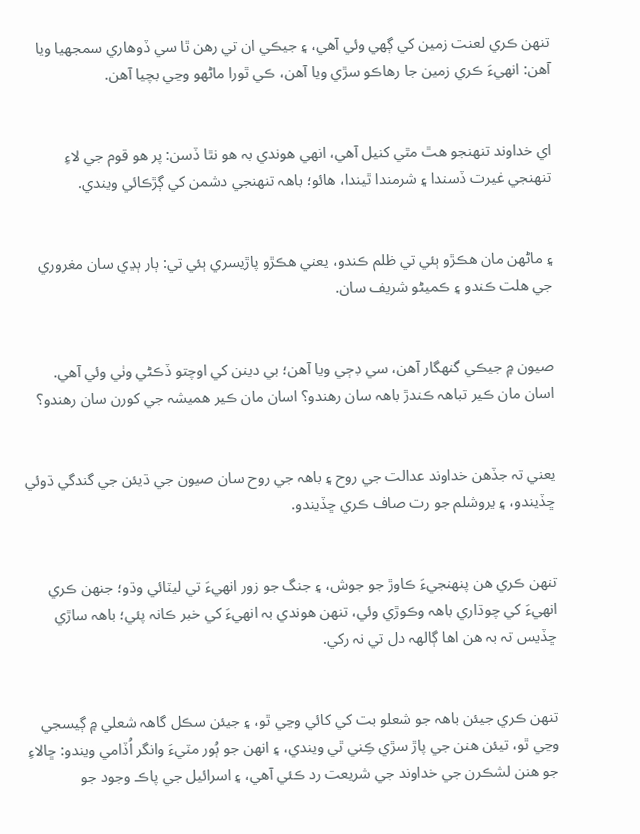تنهن ڪري لعنت زمين کي ڳهي وئي آهي، ۽ جيڪي ان تي رهن ٿا سي ڏوهاري سمجهيا ويا آهن: انهيءَ ڪري زمين جا رهاڪو سڙي ويا آهن، ڪي ٿورا ماڻهو وڃي بچيا آهن.


اي خداوند تنهنجو هٿ مٿي کنيل آهي، انهي هوندي بہ هو نٿا ڏسن: پر هو قوم جي لاءِ تنهنجي غيرت ڏسندا ۽ شرمندا ٿيندا، هائو؛ باهہ تنهنجي دشمن کي ڳڙڪائي ويندي.


۽ ماڻهن مان هڪڙو ٻئي تي ظلم ڪندو، يعني هڪڙو پاڙيسري ٻئي تي: ٻار ٻڍي سان مغروري جي هلت ڪندو ۽ ڪميڻو شريف سان.


صيون ۾ جيڪي گنهگار آهن، سي ڊڄي ويا آهن؛ بي دينن کي اوچتو ڏڪڻي وٺي وئي آهي. اسان مان ڪير تباهہ ڪندڙ باهہ سان رهندو؟ اسان مان ڪير هميشہ جي کورن سان رهندو؟


يعني تہ جڏهن خداوند عدالت جي روح ۽ باهہ جي روح سان صيون جي ڌيئن جي گندگي ڌوئي ڇڏيندو، ۽ يروشلم جو رت صاف ڪري ڇڏيندو.


تنهن ڪري هن پنهنجيءَ ڪاوڙ جو جوش، ۽ جنگ جو زور انهيءَ تي ليٽائي وڌو؛ جنهن ڪري انهيءَ کي چوڌاري باهہ وڪوڙي وئي، تنهن هوندي بہ انهيءَ کي خبر ڪانہ پئي؛ باهہ ساڙي ڇڏيس تہ بہ هن اها ڳالهہ دل تي نہ رکي.


تنهن ڪري جيئن باهہ جو شعلو بت کي کائي وڃي ٿو، ۽ جيئن سڪل گاهہ شعلي ۾ ڳيسجي وڃي ٿو، تيئن هنن جي پاڙ سڙي ڪِني ٿي ويندي، ۽ انهن جو ٻُور مٽيءَ وانگر اُڏامي ويندو: ڇالاءِ جو هنن لشڪرن جي خداوند جي شريعت رد ڪئي آهي، ۽ اسرائيل جي پاڪ وجود جو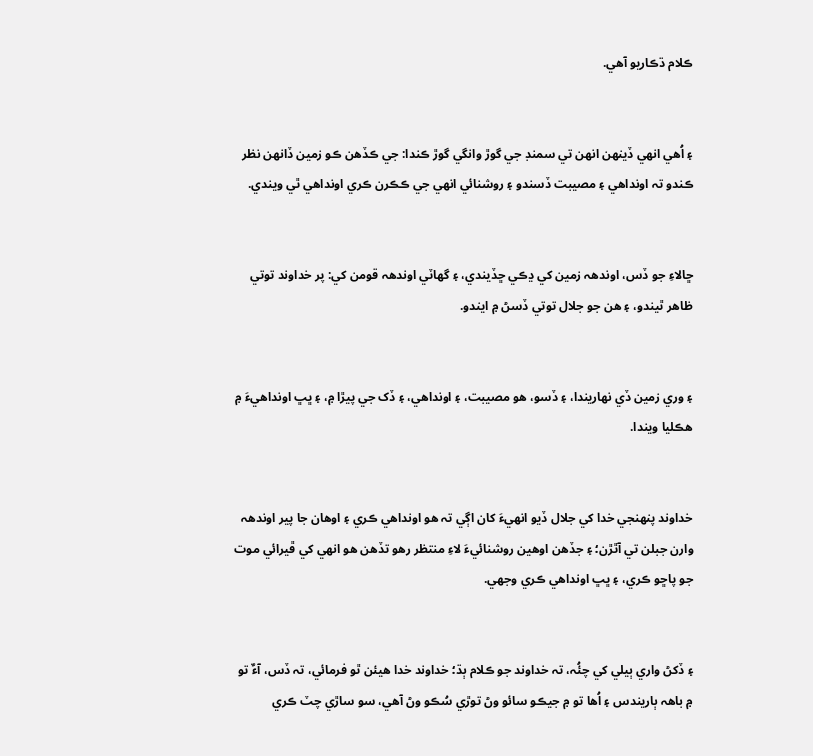ڪلام ڌڪاريو آهي.


۽ اُهي انهي ڏينهن انهن تي سمنڊ جي گوڙ وانگي گوڙ ڪندا: جي ڪڏهن ڪو زمين ڏانهن نظر ڪندو تہ اونداهي ۽ مصيبت ڏسندو ۽ روشنائي انهي جي ڪڪرن ڪري اونداهي ٿي ويندي.


ڇالاءِ جو ڏس، اوندهہ زمين کي ڍڪي ڇڏيندي، ۽ گهاٽي اوندهہ قومن کي: پر خداوند توتي ظاهر ٿيندو، ۽ هن جو جلال توتي ڏسڻ ۾ ايندو.


۽ وري زمين ڏي نهاريندا، ۽ ڏسو، هو مصيبت، ۽ اونداهي، ۽ ڏک جي پيڙا ۾، ۽ ڀڀ اونداهيءَ ۾ هڪليا ويندا.


خداوند پنهنجي خدا کي جلال ڏيو انهيءَ کان اڳي تہ هو اونداهي ڪري ۽ اوهان جا پير اوندهہ وارن جبلن تي آٿڙن؛ ۽ جڏهن اوهين روشنائيءَ لاءِ منتظر رهو تڏهن هو انهي کي ڦيرائي موت جو پاڇو ڪري، ۽ ڀڀ اونداهي ڪري وجهي.


۽ ڏکڻ واري ٻيلي کي چئُہ، تہ خداوند جو ڪلام ٻڌ؛ خداوند خدا هيئن ٿو فرمائي، تہ ڏس، آءٌ تو ۾ باهہ ٻاريندس ۽ اُها تو ۾ جيڪو سائو وڻ توڙي سُڪو وڻ آهي، سو ساڙي چٽ ڪري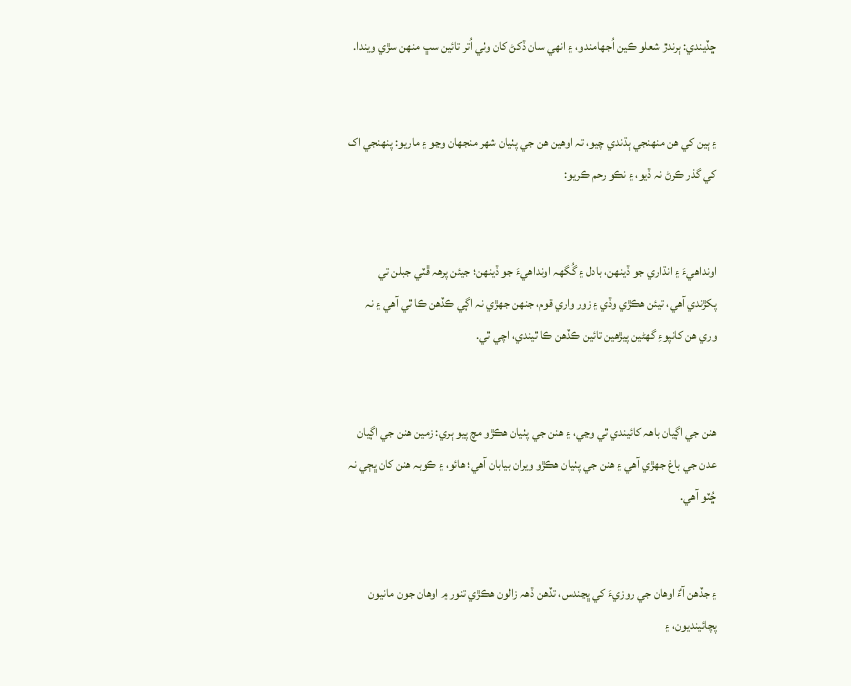ڇڏيندي: ٻرندڙ شعلو ڪين اُجهامندو، ۽ انهي سان ڏکڻ کان وٺي اُتر تائين سڀ منهن سڙي ويندا.


۽ ٻين کي هن منهنجي ٻڌندي چيو، تہ اوهين هن جي پٺيان شهر منجهان وڃو ۽ ماريو: پنهنجي اک کي گذر ڪرڻ نہ ڏيو، ۽ نڪو رحم ڪريو:


اونداهيءَ ۽ انڌاري جو ڏينهن، بادل ۽ گُگهہ اونداهيءَ جو ڏينهن؛ جيئن پرهہ ڦٽي جبلن تي پکڙندي آهي، تيئن هڪڙي وڏي ۽ زور واري قوم، جنهن جهڙي نہ اڳي ڪڏهن ڪا ٿي آهي ۽ نہ وري هن کانپوءِ گهڻين پيڙهين تائين ڪڏهن ڪا ٿيندي، اچي ٿي.


هنن جي اڳيان باهہ کائيندي ٿي وڃي، ۽ هنن جي پٺيان هڪڙو مچ پيو ٻري: زمين هنن جي اڳيان عدن جي باغ جهڙي آهي ۽ هنن جي پٺيان هڪڙو ويران بيابان آهي؛ هائو، ۽ ڪوبہ هنن کان ڀڄي نہ ڇُٽو آهي.


۽ جڏهن آءٌ اوهان جي روزيءَ کي ڀڃندس، تڏهن ڏهہ زالون هڪڙي تنور ۾ اوهان جون مانيون پچائينديون، ۽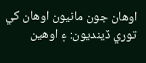اوهان جون مانيون اوهان کي توري ڏينديون: ۽ اوهين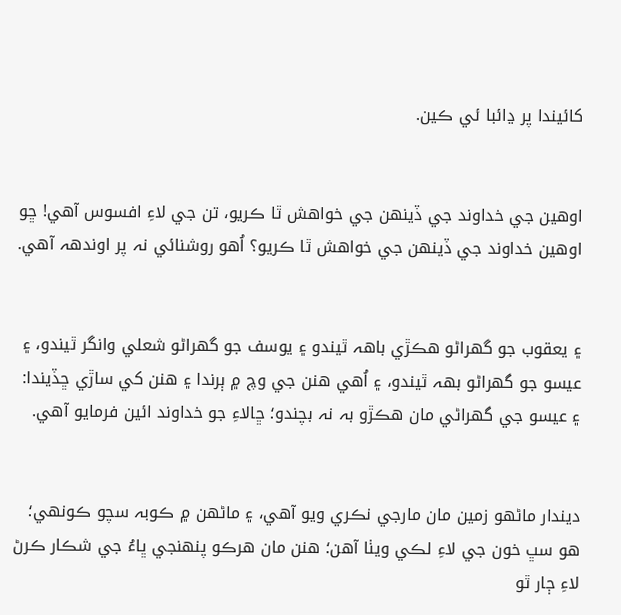کائيندا پر ڍائبا ئي ڪين.


اوهين جي خداوند جي ڏينهن جي خواهش ٿا ڪريو، تن جي لاءِ افسوس آهي! ڇو اوهين خداوند جي ڏينهن جي خواهش ٿا ڪريو؟ اُهو روشنائي نہ پر اوندهہ آهي.


۽ يعقوب جو گهراڻو هڪڙي باهہ ٿيندو ۽ يوسف جو گهراڻو شعلي وانگر ٿيندو، ۽ عيسو جو گهراڻو بهہ ٿيندو، ۽ اُهي هنن جي وچ ۾ ٻرندا ۽ هنن کي ساڙي ڇڏيندا: ۽ عيسو جي گهراڻي مان هڪڙو بہ نہ بچندو؛ ڇالاءِ جو خداوند ائين فرمايو آهي.


ديندار ماڻهو زمين مان مارجي نڪري ويو آهي، ۽ ماڻهن ۾ ڪوبہ سچو ڪونهي؛ هو سڀ خون جي لاءِ لڪي ويٺا آهن؛ هنن مان هرڪو پنهنجي ڀاءُ جي شڪار ڪرڻ لاءِ ڄار ٿو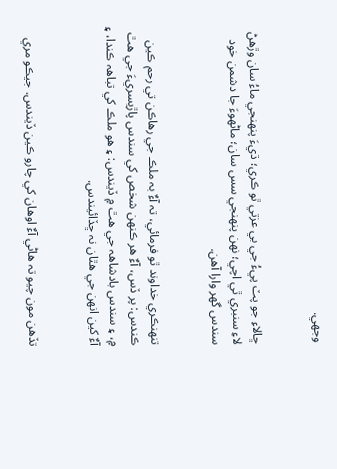وجهي.


ڇالاءِ جو پٽ پيءُ جي بي عزتي ٿو ڪري؛ ڌيءَ پنهنجي ماءُ سان وڙهڻ لاءِ سنبري ٿي اچي؛ نهن پنهنجي سس سان؛ ماڻهوءَ جا دشمن خود سندس گهر وارا آهن.


تنهنڪري خداوند ٿو فرمائي، تہ آءٌ بہ ملڪ جي رهاڪن تي رحم ڪين ڪندس: پر ڏس، آءٌ هر ڪنهن شخص کي سندس پاڙيسريءَ جي هٿ ۾، ۽ سندس بادشاهہ جي هٿ ۾ ڏيندس: ۽ هو ملڪ کي تباهہ ڪندا، ۽ آءٌ کين انهن جي هٿان نہ ڇڏائيندس.


تڏهن مون چيو تہ هاڻي آءٌ اوهان کي چارو ڪين ڏيندس. جيڪو مري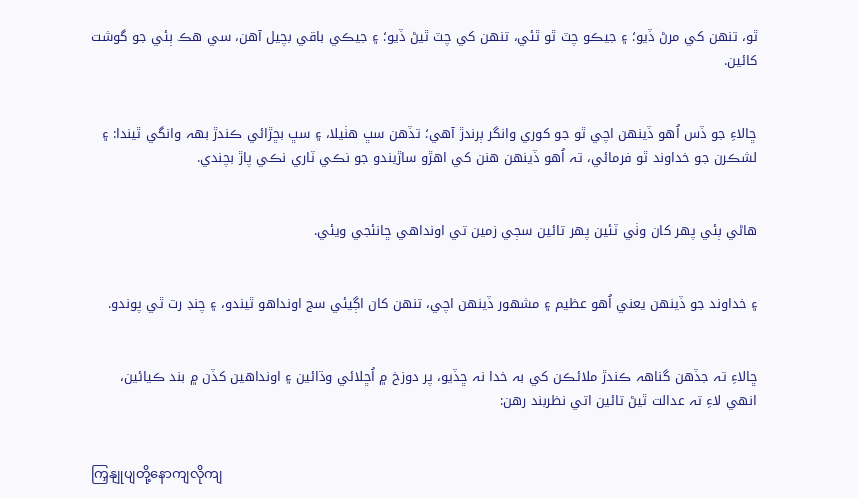ٿو، تنهن کي مرڻ ڏيو؛ ۽ جيڪو چٽ ٿو ٿئي، تنهن کي چٽ ٿيڻ ڏيو؛ ۽ جيڪي باقي بچيل آهن، سي هڪ ٻئي جو گوشت کائين.


ڇالاءِ جو ڏس اُهو ڏينهن اچي ٿو جو کوري وانگر ٻرندڙ آهي؛ تڏهن سڀ هٺيلا، ۽ سڀ بڇڙائي ڪندڙ بهہ وانگي ٿيندا: ۽ لشڪرن جو خداوند ٿو فرمائي، تہ اُهو ڏينهن هنن کي اهڙو ساڙيندو جو نڪي ٽاري نڪي پاڙ بچندي.


هاڻي ٻئي پهر کان وٺي ٽئين پهر تائين سڄي زمين تي اونداهي ڇانئجي ويئي.


۽ خداوند جو ڏينهن يعني اُهو عظيم ۽ مشهور ڏينهن اچي، تنهن کان اڳيئي سج اونداهو ٿيندو، ۽ چنڊ رت ٿي پوندو.


ڇالاءِ تہ جڏهن گناهہ ڪندڙ ملائڪن کي بہ خدا نہ ڇڏيو، پر دوزخ ۾ اُڇلائي وڌائين ۽ اونداهين کڏن ۾ بند ڪيائين، انهي لاءِ تہ عدالت ٿيڻ تائين اتي نظربند رهن:


ကြှနျုပျတို့နောကျလိုကျ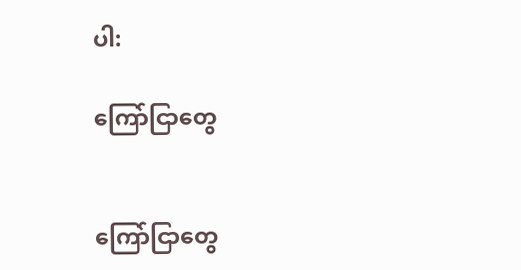ပါ:

ကြော်ငြာတွေ


ကြော်ငြာတွေ